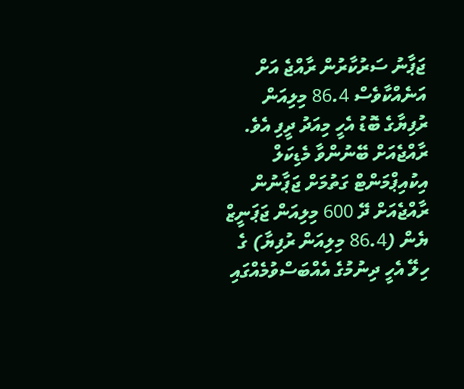ޖަޕާނު ސަރުކާރުން ރާއްޖެ އަށް އަނެއްކާވެސް 86.4 މިލިއަން ރުފިޔާގެ ބޮޑު އެހީ މިއަދު ދީފި އެވެ.
ރާއްޖެއަށް ބޭނުންވާ މެޑިކަލް އިކުއިޕްމަންޓް ގަތުމަށް ޖަޕާނުން ރާއްޖެއަށް ދޭ 600 މިލިއަން ޖަޕަނީޒް ޔެން (86.4 މިލިއަން ރުފިޔާ) ގެ ހިލޭ އެހީ ދިނުމުގެ އެއްބަސްވުމެއްގައި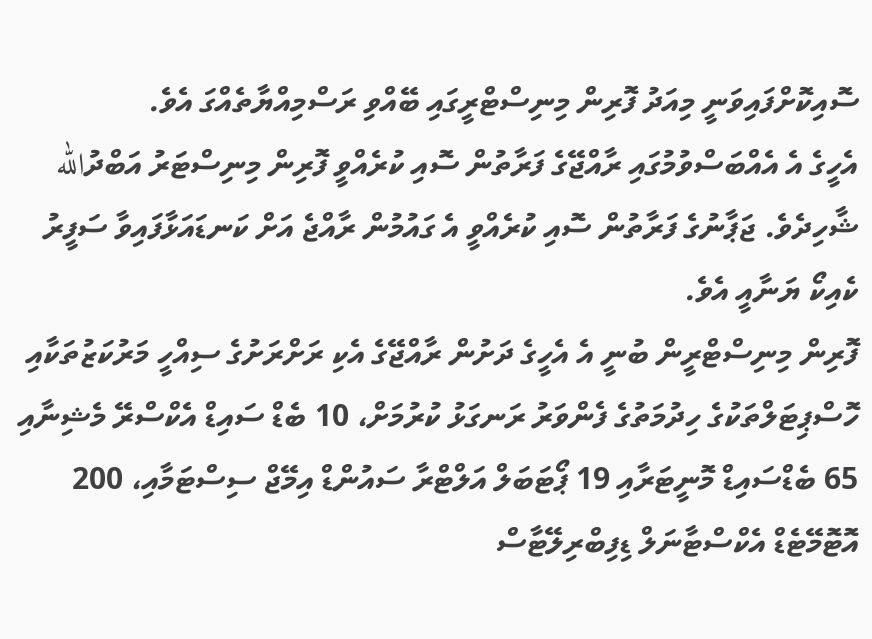ސޮއިކޮށްފައިވަނީ މިއަދު ފޮރިން މިނިސްޓްރީގައި ބޭއްވި ރަސްމިއްޔާތެއްގަ އެވެ.
އެހީގެ އެ އެއްބަސްވުމުގައި ރާއްޖޭގެ ފަރާތުން ސޮއި ކުރެއްވީ ފޮރިން މިނިސްޓަރު އަބްދުالله ޝާހިދެވެ. ޖަޕާނުގެ ފަރާތުން ސޮއި ކުރެއްވީ އެ ގައުމުން ރާއްޖެ އަށް ކަނޑައަޅާފައިވާ ސަފީރު ކެއިކޯ ޔަނާއީ އެވެ.
ފޮރިން މިނިސްޓްރީން ބުނީ އެ އެހީގެ ދަށުން ރާއްޖޭގެ އެކި ރަށްރަށުގެ ސިއްހީ މަރުކަޒުތަކާއި ހޮސްޕިޓަލްތަކުގެ ހިދުމަތުގެ ފެންވަރު ރަނގަޅު ކުރުމަށް، 10 ބެޑް ސައިޑް އެކްސްރޭ މެޝިނާއި 65 ބެޑްސައިޑް މޮނީޓަރާއި 19 ޕޯޓަބަލް އަލްޓްރާ ސައުންޑް އިމޭޖް ސިސްޓަމާއި، 200 އޮޓޮމޭޓެޑް އެކްސްޓާނަލް ޑިފިބްރިލޭޓާސް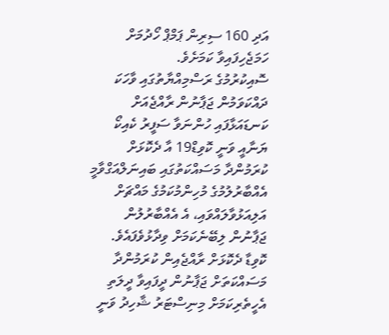އަދި 160 ސިރިން ޕަމްޕް ހޯދުމަށް ހަމަޖެހިފައިވާ ކަމަށެވެ.
ސޮއިކުރުމުގެ ރަސްމިއްޔާތުގައި ވާހަކަ ދައްކަވަމުން ޖަޕާނުން ރާއްޖެއަށް ކަނޑައަޅާފައި ހުންނަވާ ސަފީރު ކެއިކޯ ޔަނާއީ ވަނީ ކޮވިޑް19 އާ ދެކޮޅަށް ކުރަމުންދާ މަސައްކަތުގައި ބައިނަލްއަގްވާމީ އެއްބާރުލުމުގެ މުހިންމުކަމުގެ މައްޗަށް އަލިއަޅުވާލައްވައި، އެ އެއްބާރުލުން ޖަޕާނުން ލިބޭނެކަމަށް ވިދާޅުވެފައެވެ.
ކޮވިޑާ ދެކޮޅަށް ރާއްޖެއިން ކުރަމުންދާ މަސައްކަތަށް ޖަޕާނުން ދީފައިވާ ދީލަތި އެހީތެރިކަމަށް މިނިސްޓަރު ޝާހިދު ވަނީ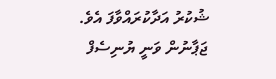ޝުކުރު އަދާކުރައްވާފަ އެވެ.
ޖަޕާނުން ވަނީ ޔުނިސެފް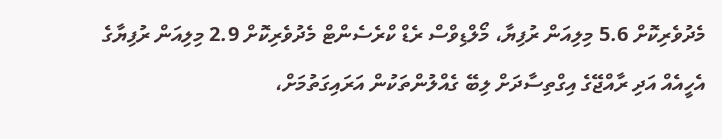މެދުވެރިކޮށް 5.6 މިލިއަން ރުފިޔާ، މޯލްޑިވްސް ރެޑް ކްރެސެންޓް މެދުވެރިކޮށް 2.9 މިލިއަން ރުފިޔާގެ އެހީއެއް އަދި ރާއްޖޭގެ އިގްތިސާދަށް ލިބޭ ގެއްލުންތަކުން އަރައިގަތުމަށް،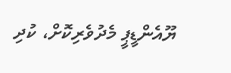ޔޫއެންޑީޕީ މެދުވެރިކޮށް، ކުދި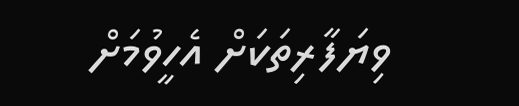ވިޔަފާރިތަކަށް އެހީވުމަށް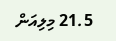21.5 މިލިއަން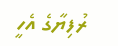ރުފިޔާގެ އެހީ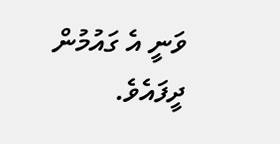ވަނީ އެ ގައުމުން ދީފައެވެ.